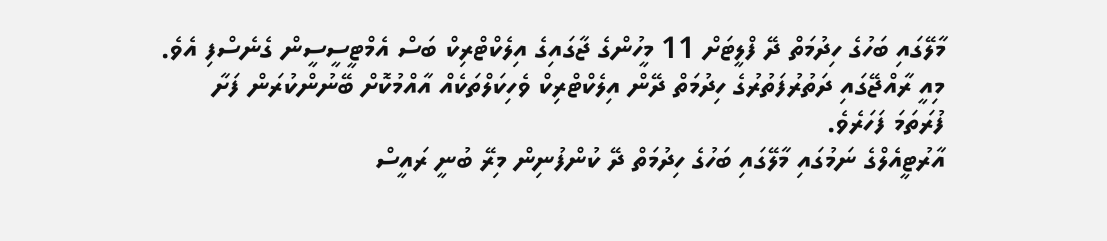މާލޭގައި ބަހުގެ ހިދުމަތް ދޭ ފްލީޓަށް 11 މީހުންގެ ޖާގައިގެ އިލެކްޓްރިކް ބަސް އެމްޓީސީސީން ގެނެސްފި އެވެ.
މިއީ ރާއްޖޭގައި ދަތުރުފަތުރުގެ ހިދުމަތް ދޭން އިލެކްޓްރިކް ވެހިކަލްތަކެއް އާއްމުކޮށް ބޭނުންކުރަން ފަށާ ފުރަތަމަ ފަހަރެވެ.
އާރުޓީއެލްގެ ނަމުގައި މާލޭގައި ބަހުގެ ހިދުމަތް ދޭ ކުންފުނިން މިރޭ ބުނީ ރައީސް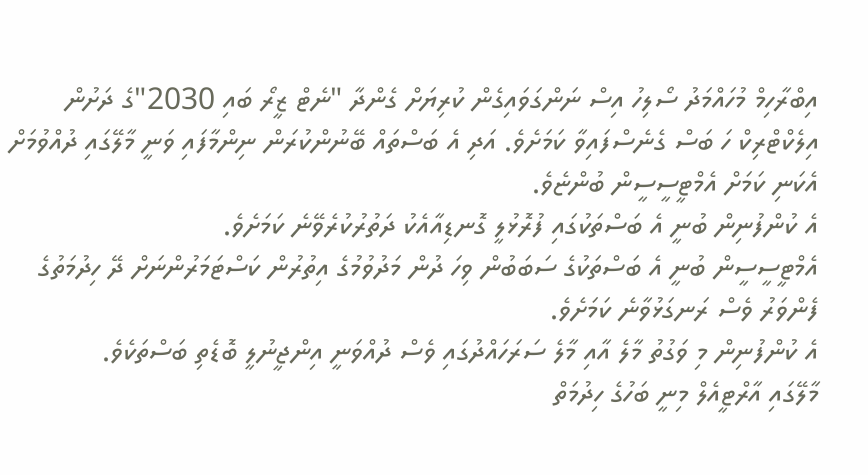އިބްރާހިމް މުހައްމަދު ސޯލިހު އިސް ނަންގަވައިގެން ކުރިޔަށް ގެންދާ "ނެޓް ޒީރޯ ބައި 2030"ގެ ދަށުން އިލެކްޓްރިކް ހަ ބަސް ގެނެސްފައިވާ ކަމަށެވެ. އަދި އެ ބަސްތައް ބޭނުންކުރަން ނިންމާފައި ވަނީ މާލޭގައި ދުއްވުމަށް އެކަނި ކަމަށް އެމްޓީސީސީން ބުންޏެވެ.
އެ ކުންފުނިން ބުނީ އެ ބަސްތަކުގައި ފުރޮޅުލީ ގޮނޑިއާއެކު ދަތުރުކުރެވޭނެ ކަމަށެވެ.
އެމްޓީސީސީން ބުނީ އެ ބަސްތަކުގެ ސަބަބުން ވިހަ ދުން މަދުވުމުގެ އިތުރުން ކަސްޓަމަރުންނަށް ދޭ ހިދުމަތުގެ ފެންވަރު ވެސް ރަނގަޅުވާނެ ކަމަށެވެ.
އެ ކުންފުނިން މި ވަގުތު މާލެ އާއި މާލެ ސަރަހައްދުގައި ވެސް ދުއްވަނީ އިންޖީނުލީ ބޮޑެތި ބަސްތަކެވެ.
މާލޭގައި އާރްޓީއެލް މިނީ ބަހުގެ ހިދުމަތް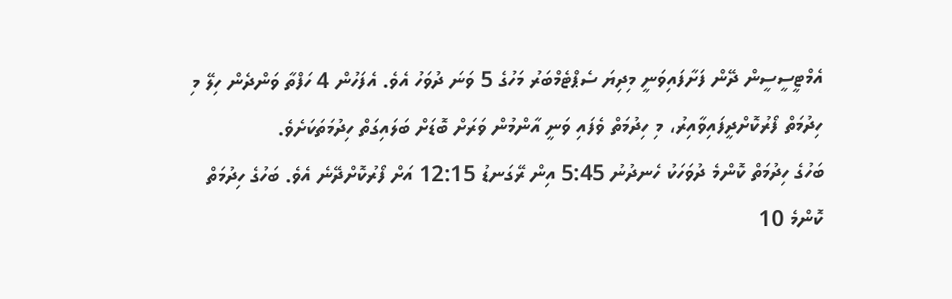އެމްޓީސީސީން ދޭން ފަށާފައިވަނީ މިދިޔަ ސެޕްޓެމްބަރު މަހުގެ 5 ވަނަ ދުވަހު އެވެ. އެފަހުން 4 ހަފްތާ ވަންދެން ހިލޭ މި ހިދުމަތް ފޯރުކޮށްދީފައިވާއިރު، މި ހިދުމަތް ވެފައި ވަނީ އާންމުން ވަރަށް ބޮޑަށް ބަލައިގަތް ހިދުމަތަކަށެވެ.
ބަހުގެ ހިދުމަތް ކޮންމެ ދުވަހަކު ހެނދުނު 5:45 އިން ރޭގަނޑު 12:15 އަށް ފޯރުކޮށްދޭނެ އެވެ. ބަހުގެ ހިދުމަތް ކޮންމެ 10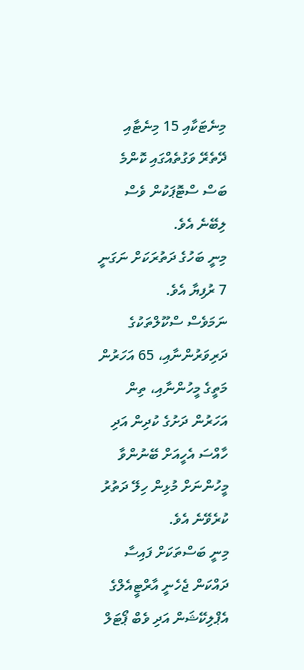މިނެޓަކާއި 15 މިނެޓާއި ދޭތެރޭ ވަގުތެއްގައި ކޮންމެ ބަސް ސްޓޮޕަކުން ވެސް ލިބޭނެ އެވެ.
މިނީ ބަހުގެ ދަތުރަކަށް ނަގަނީ 7 ރުފިޔާ އެވެ.
ނަމަވެސް ސްކޫލްތަކުގެ ދަރިވަރުންނާއި، 65 އަހަރުން މަތީގެ މީހުންނާއި، ތިން އަހަރުން ދަށުގެ ކުދިން އަދި ހާއްސަ އެހީއަށް ބޭނުންވާ މީހުންނަށް މުޅިން ހިލޭ ދަތުރު ކުރެވޭނެ އެވެ.
މިނީ ބަސްތަކަށް ފައިސާ ދައްކަން ޖެހެނީ އާރްޓީއެލްގެ އެޕްލިކޭޝަން އަދި ވެބް ޕޯޓަލް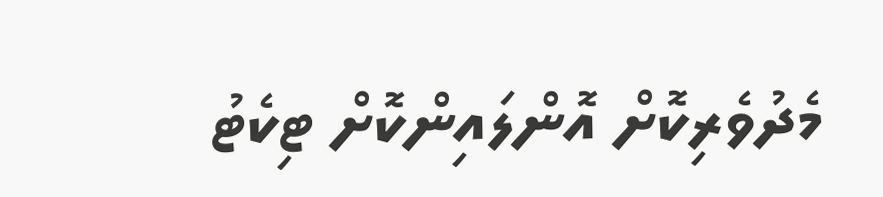މެދުވެރިކޮށް އޮންލައިންކޮށް ޓިކެޓު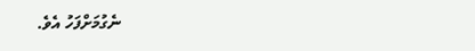ނެގުމަށްފަހު އެވެ.